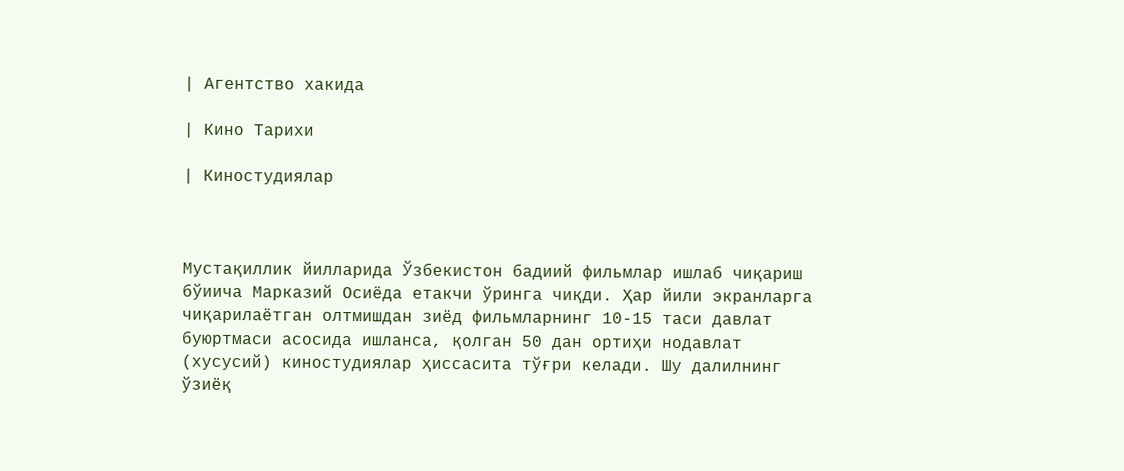| Агентство хакида

| Кино Тарихи

| Киностудиялар



Мустақиллик йилларида Ўзбекистон бадиий фильмлар ишлаб чиқариш бўиича Марказий Осиёда етакчи ўринга чиқди. Ҳар йили экранларга чиқарилаётган олтмишдан зиёд фильмларнинг 10-15 таси давлат буюртмаси асосида ишланса, қолган 50 дан ортиҳи нодавлат (хусусий) киностудиялар ҳиссасита тўғри келади. Шу далилнинг ўзиёқ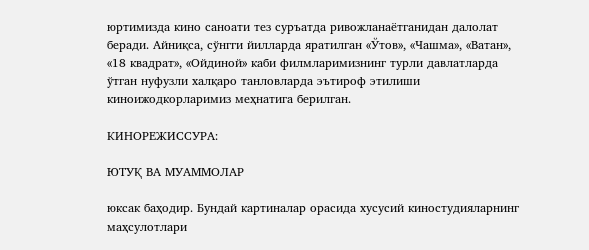юртимизда кино саноати тез суръатда ривожланаётганидан далолат беради. Айниқса, сўнгги йилларда яратилган «Ўтов», «Чашма», «Ватан», «18 квадрат», «Ойдиной» каби филмларимизнинг турли давлатларда ўтган нуфузли халқаро танловларда эътироф этилиши киноижодкорларимиз меҳнатига берилган.

КИНОРЕЖИССУРА:

ЮТУҚ ВА МУАММОЛАР

юксак баҳодир. Бундай картиналар орасида хусусий киностудияларнинг маҳсулотлари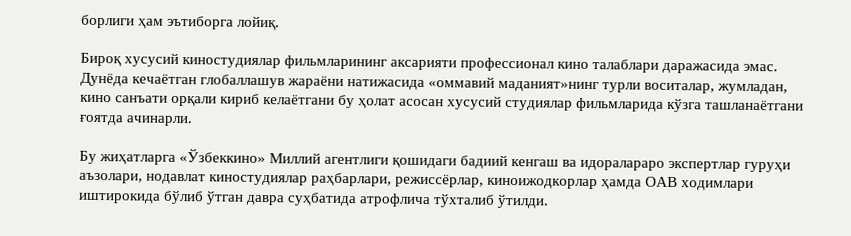борлиги ҳам эътиборга лойиқ.

Бироқ хусусий киностудиялар фильмларининг аксарияти профессионал кино талаблари даражасида эмас. Дунёда кечаётган глобаллашув жараёни натижасида «оммавий маданият»нинг турли воситалар, жумладан, кино санъати орқали кириб келаётгани бу ҳолат асосан хусусий студиялар фильмларида кўзга ташланаётгани ғоятда ачинарли.

Бу жиҳатларга «Ўзбеккино» Миллий агентлиги қошидаги бадиий кенгаш ва идоралараро экспертлар гуруҳи аъзолари, нодавлат киностудиялар раҳбарлари, режиссёрлар, киноижодкорлар ҳамда ОАВ ходимлари иштирокида бўлиб ўтган давра суҳбатида атрофлича тўхталиб ўтилди.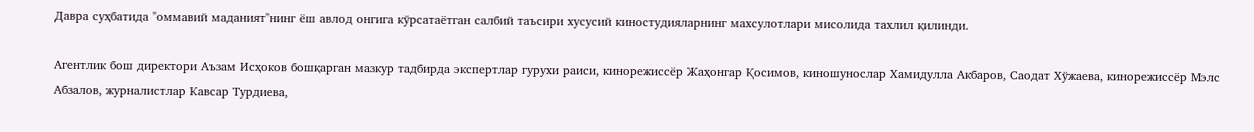Давра суҳбатида "оммавий маданият"нинг ёш авлод онгига кўрсатаётган салбий таъсири хусусий киностудияларнинг махсулотлари мисолида тахлил қилинди.

Агентлик бош директори Аъзам Исҳоков бошқарган мазкур тадбирда экспертлар гурухи раиси, кинорежиссёр Жаҳонгар Қосимов, киношунослар Хамидулла Акбаров, Саодат Хўжаева, кинорежиссёр Мэлс Абзалов, журналистлар Кавсар Турдиева,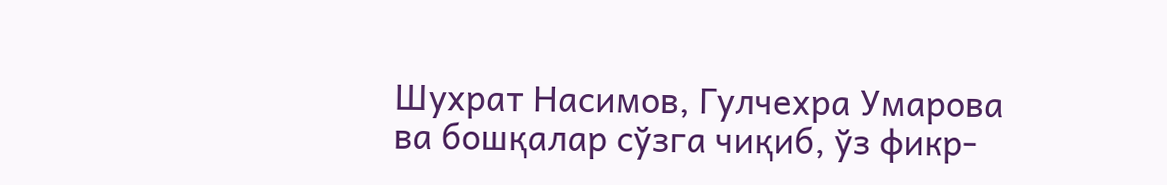Шухрат Насимов, Гулчехра Умарова ва бошқалар сўзга чиқиб, ўз фикр-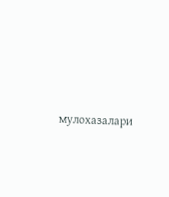мулохазалари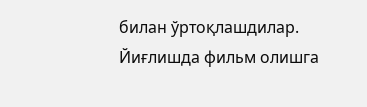билан ўртоқлашдилар. Йиғлишда фильм олишга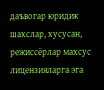даъвогар юридик шахслар, хусусан, режиссёрлар махсус лицензияларга эга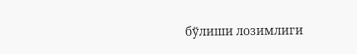бўлиши лозимлиги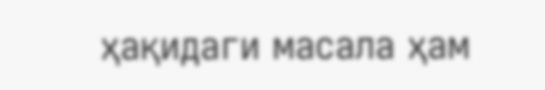ҳақидаги масала ҳам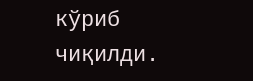кўриб чиқилди.